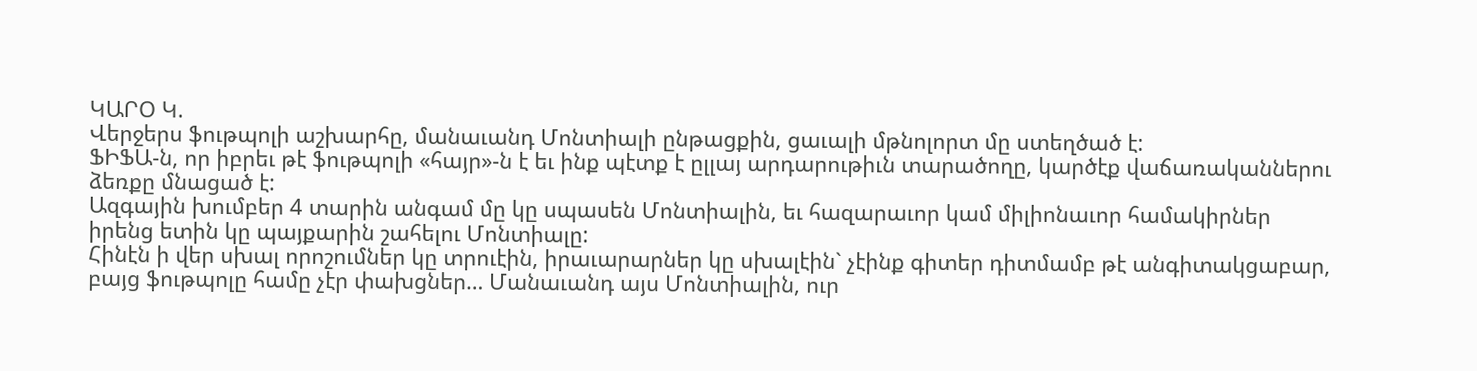ԿԱՐՕ Կ.
Վերջերս ֆութպոլի աշխարհը, մանաւանդ Մոնտիալի ընթացքին, ցաւալի մթնոլորտ մը ստեղծած է:
ՖԻՖԱ-ն, որ իբրեւ թէ ֆութպոլի «հայր»-ն է եւ ինք պէտք է ըլլայ արդարութիւն տարածողը, կարծէք վաճառականներու ձեռքը մնացած է:
Ազգային խումբեր 4 տարին անգամ մը կը սպասեն Մոնտիալին, եւ հազարաւոր կամ միլիոնաւոր համակիրներ իրենց ետին կը պայքարին շահելու Մոնտիալը:
Հինէն ի վեր սխալ որոշումներ կը տրուէին, իրաւարարներ կը սխալէին` չէինք գիտեր դիտմամբ թէ անգիտակցաբար, բայց ֆութպոլը համը չէր փախցներ… Մանաւանդ այս Մոնտիալին, ուր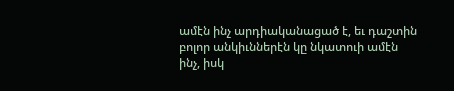ամէն ինչ արդիականացած է, եւ դաշտին բոլոր անկիւններէն կը նկատուի ամէն ինչ, իսկ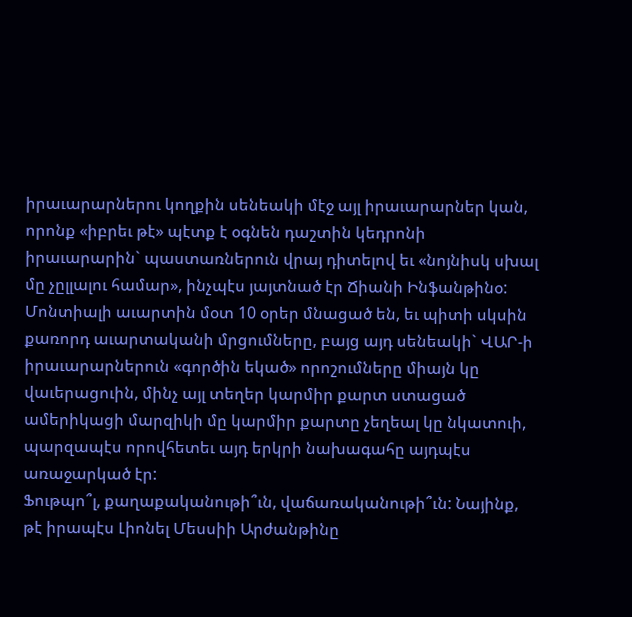իրաւարարներու կողքին սենեակի մէջ այլ իրաւարարներ կան, որոնք «իբրեւ թէ» պէտք է օգնեն դաշտին կեդրոնի իրաւարարին` պաստառներուն վրայ դիտելով եւ «նոյնիսկ սխալ մը չըլլալու համար», ինչպէս յայտնած էր Ճիանի Ինֆանթինօ:
Մոնտիալի աւարտին մօտ 10 օրեր մնացած են, եւ պիտի սկսին քառորդ աւարտականի մրցումները, բայց այդ սենեակի` ՎԱՐ-ի իրաւարարներուն «գործին եկած» որոշումները միայն կը վաւերացուին, մինչ այլ տեղեր կարմիր քարտ ստացած ամերիկացի մարզիկի մը կարմիր քարտը չեղեալ կը նկատուի, պարզապէս որովհետեւ այդ երկրի նախագահը այդպէս առաջարկած էր:
Ֆութպո՞լ, քաղաքականութի՞ւն, վաճառականութի՞ւն: Նայինք, թէ իրապէս Լիոնել Մեսսիի Արժանթինը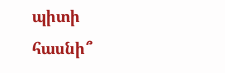պիտի հասնի՞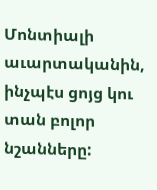Մոնտիալի աւարտականին, ինչպէս ցոյց կու տան բոլոր նշանները: